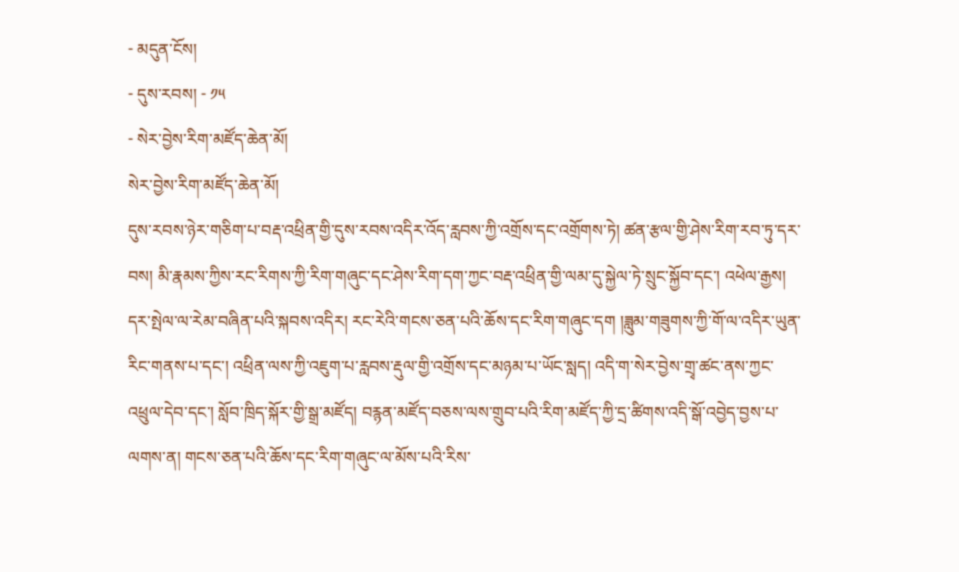- མདུན་ངོས།
- དུས་རབས། - ༡༥
- སེར་བྱེས་རིག་མཛོད་ཆེན་མོ།
སེར་བྱེས་རིག་མཛོད་ཆེན་མོ།
དུས་རབས་ཉེར་གཅིག་པ་བརྡ་འཕྲིན་གྱི་དུས་རབས་འདིར་འོད་རླབས་ཀྱི་འགྲོས་དང་འགྲོགས་ཏེ། ཚན་རྩལ་གྱི་ཤེས་རིག་རབ་ཏུ་དར་བས། མི་རྣམས་ཀྱིས་རང་རིགས་ཀྱི་རིག་གཞུང་དང་ཤེས་རིག་དག་ཀྱང་བརྡ་འཕྲིན་གྱི་ལམ་དུ་སྐྱེལ་ཏེ་སྲུང་སྐྱོབ་དང་། འཕེལ་རྒྱས། དར་སྤེལ་ལ་རེམ་བཞིན་པའི་སྐབས་འདིར། རང་རེའི་གངས་ཅན་པའི་ཆོས་དང་རིག་གཞུང་དག །ཟླུམ་གཟུགས་ཀྱི་གོ་ལ་འདིར་ཡུན་རིང་གནས་པ་དང་། འཕྲིན་ལས་ཀྱི་འཇུག་པ་རླབས་རྡུལ་གྱི་འགྲོས་དང་མཉམ་པ་ཡོང་སླད། འདི་ག་སེར་བྱེས་གྲྭ་ཚང་ནས་ཀྱང་འཕྲུལ་དེབ་དང་། སློབ་ཁྲིད་སྐོར་གྱི་སྒྲ་མཛོད། བརྙན་མཛོད་བཅས་ལས་གྲུབ་པའི་རིག་མཛོད་ཀྱི་དྲ་ཚིགས་འདི་སྒོ་འབྱེད་བྱས་པ་ལགས་ན། གངས་ཅན་པའི་ཆོས་དང་རིག་གཞུང་ལ་མོས་པའི་རིས་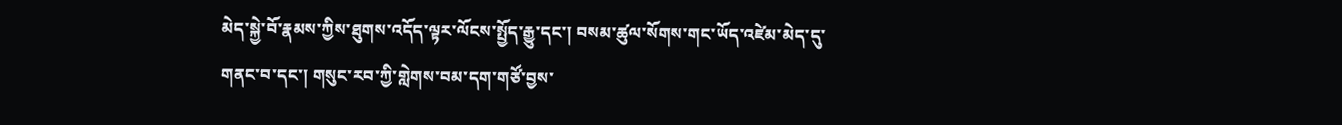མེད་སྐྱེ་བོ་རྣམས་ཀྱིས་ཐུགས་འདོད་ལྟར་ལོངས་སྤྱོད་རྒྱུ་དང་། བསམ་ཚུལ་སོགས་གང་ཡོད་འཛེམ་མེད་དུ་གནང་བ་དང་། གསུང་རབ་ཀྱི་གླེགས་བམ་དག་གཙོ་བྱས་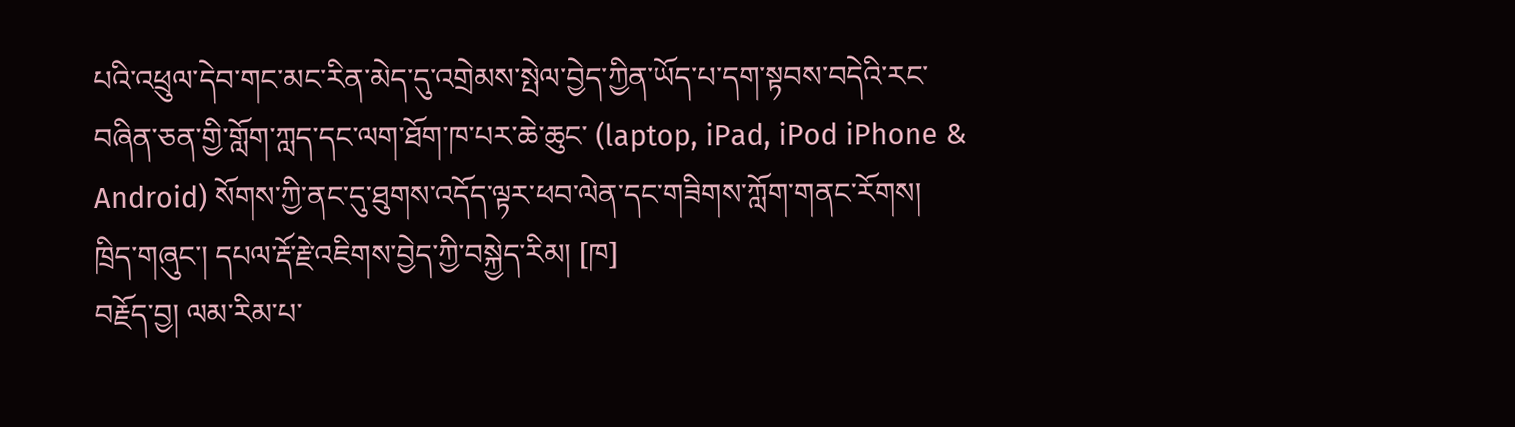པའི་འཕྲུལ་དེབ་གང་མང་རིན་མེད་དུ་འགྲེམས་སྤེལ་བྱེད་ཀྱིན་ཡོད་པ་དག་སྟབས་བདེའི་རང་བཞིན་ཅན་གྱི་གློག་ཀླད་དང་ལག་ཐོག་ཁ་པར་ཆེ་ཆུང་ (laptop, iPad, iPod iPhone & Android) སོགས་ཀྱི་ནང་དུ་ཐུགས་འདོད་ལྟར་ཕབ་ལེན་དང་གཟིགས་ཀློག་གནང་རོགས།
ཁྲིད་གཞུང་། དཔལ་རྡོ་རྗེ་འཇིགས་བྱེད་ཀྱི་བསྐྱེད་རིམ། [ཁ]
བརྗོད་བྱ། ལམ་རིམ་པ་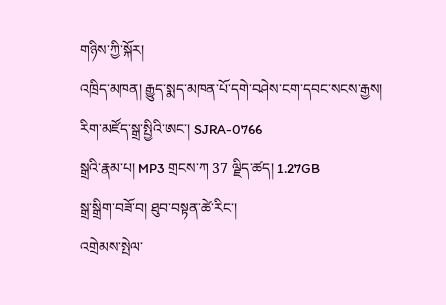གཉིས་ཀྱི་སྐོར།
འཁྲིད་མཁན། རྒྱུད་སྨད་མཁན་པོ་དགེ་བཤེས་ངག་དབང་སངས་རྒྱས།
རིག་མཛོད་སྒྲ་སྤྱིའི་ཨང་། SJRA-0766
སྒྲའི་རྣམ་པ། MP3 གྲངས་ཀ 37 ལྗིད་ཚད། 1.27GB
སྒྲ་སྒྲིག་བཟོ་བ། ཐུབ་བསྟན་ཚེ་རིང་།
འགྲེམས་སྤེལ་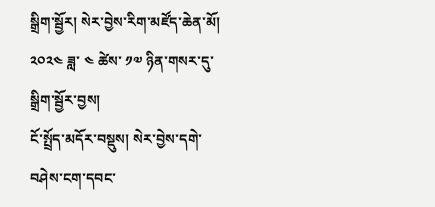སྒྲིག་སྦྱོར། སེར་བྱེས་རིག་མཛོད་ཆེན་མོ།
༢༠༢༤ ཟླ་ ༤ ཚེས་ ༡༧ ཉིན་གསར་དུ་སྒྲིག་སྦྱོར་བྱས།
ངོ་སྤྲོད་མདོར་བསྡུས། སེར་བྱེས་དགེ་བཤེས་ངག་དབང་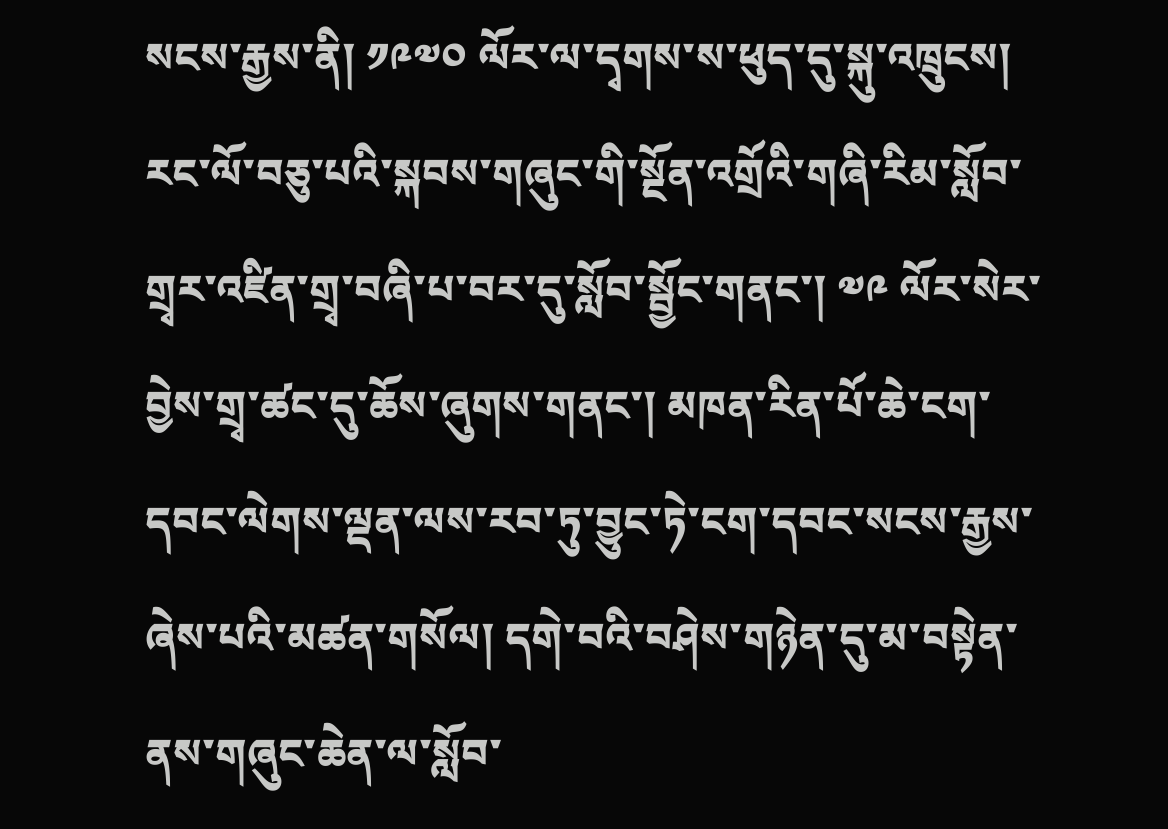སངས་རྒྱས་ནི། ༡༩༧༠ ལོར་ལ་དྭགས་ས་ཕུད་དུ་སྐུ་འཁྲུངས། རང་ལོ་བཅུ་པའི་སྐབས་གཞུང་གི་སྔོན་འགྲོའི་གཞི་རིམ་སློབ་གྲྭར་འཛིན་གྲྭ་བཞི་པ་བར་དུ་སློབ་སྦྱོང་གནང་། ༧༩ ལོར་སེར་བྱེས་གྲྭ་ཚང་དུ་ཆོས་ཞུགས་གནང་། མཁན་རིན་པོ་ཆེ་ངག་དབང་ལེགས་ལྡན་ལས་རབ་ཏུ་བྱུང་ཏེ་ངག་དབང་སངས་རྒྱས་ཞེས་པའི་མཚན་གསོལ། དགེ་བའི་བཤེས་གཉེན་དུ་མ་བསྟེན་ནས་གཞུང་ཆེན་ལ་སློབ་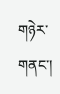གཉེར་གནང་།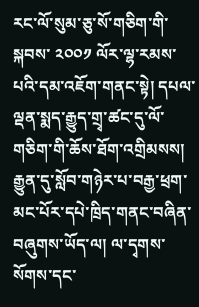རང་ལོ་སུམ་ཅུ་སོ་གཅིག་གི་སྐབས་ ༢༠༠༡ ལོར་ལྷ་རམས་པའི་དམ་འཇོག་གནང་སྟེ། དཔལ་ལྡན་སྨད་རྒྱུད་གྲྭ་ཚང་དུ་ལོ་གཅིག་གི་ཆོས་ཐོག་འགྲིམསས། རྒྱུན་དུ་སློབ་གཉེར་པ་བརྒྱ་ཕྲག་མང་པོར་དཔེ་ཁྲིད་གནང་བཞིན་བཞུགས་ཡོད་ལ། ལ་དྭགས་སོགས་དང་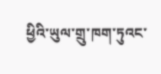ཕྱིའི་ཡུལ་གྲུ་ཁག་ཏུའང་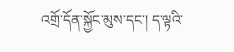འགྲོ་དོན་སྐྱོང་མུས་དང་། ད་ལྟའི་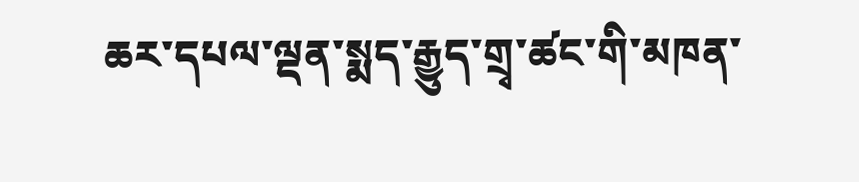ཆར་དཔལ་ལྡན་སྨད་རྒྱུད་གྲྭ་ཚང་གི་མཁན་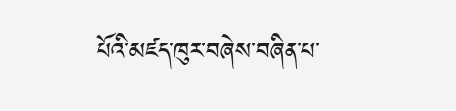པོའི་མཛད་ཁུར་བཞེས་བཞིན་པ་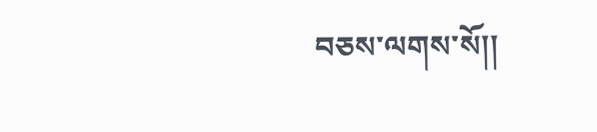བཅས་ལགས་སོ།།